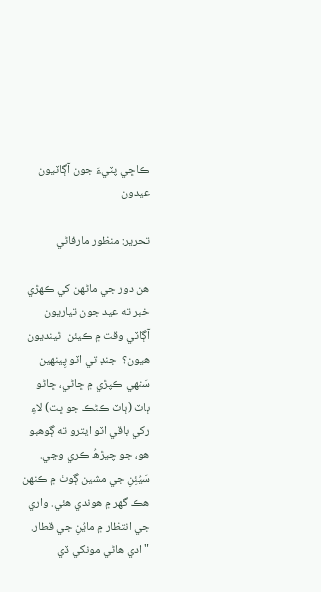ڪاڇي پٽيءَ جون آڳاٽيون عيدون

تحرير: منظور مارفاڻي

هن دور جي ماڻهن کي ڪهڙي خبر ته عيد جون تياريون آڳاٽي وقت ۾ ڪيئن  ٿينديون هيون؟  جنڊ تي اٽو پِينهين سَنهي ڪپڙي ۾ ڇاڻي، ڇاڻو ٻاٽ (ٻاٽ ڪڻڪ جو ڀت) لاءِ رکي باقي اٽو ايترو ته ڳوهبو هو، جو چيڙھُ ڪري وڃي. سَيُئِنِ جي مشين ڳوٺ ۾ ڪنهن هڪ گهر ۾ هوندي هئي. واري جي انتظار ۾ مايُنِ جي قطار. "ادي هاڻي مونکي ڏي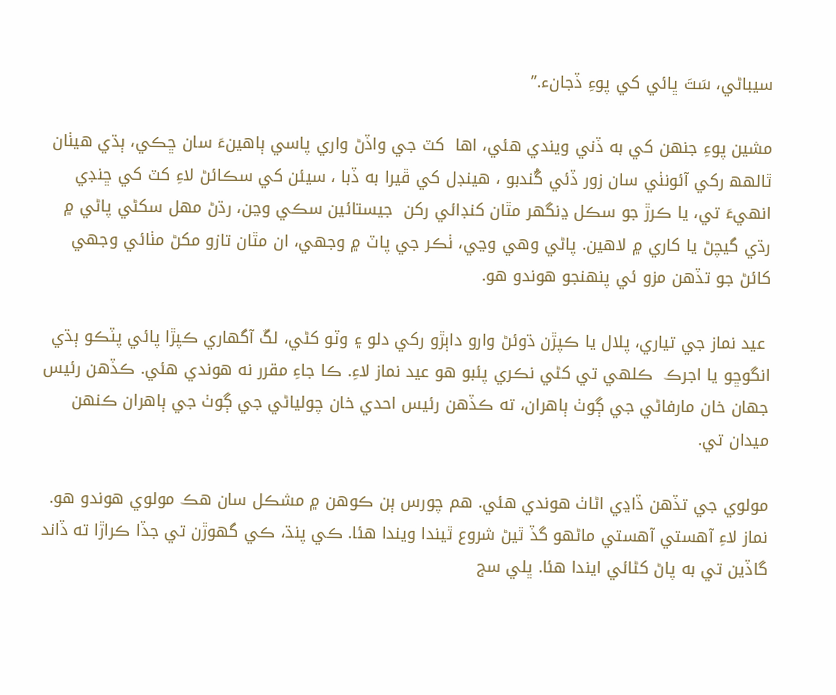سيباڻي، سَتَ ڀائي کي پوءِ ڏجانء.”

مشين پوءِ جنھن کي به ڏني ويندي هئي، اھا  کٽ جي واڏڻ واري پاسي ٻاهينءَ سان ڇڪي، ٻڌي هيٺان ٿالهھ رکي آئونٺي سان زور ڏئي گُندبو ، هينڊل کي ڦيرا به ڏبا ، سيئن کي سڪائڻ لاءِ کٽ کي ڇنڊي انهيءَ تي، يا ڪرڙ جو سڪل ڍنگهر مٿان کنڊائي رکن  جيستائين سڪي وڃن، رڌڻ مهل سکڻي پاڻي ۾ رڌي گيچڻ يا کاري ۾ لاهين. پاڻي وهي وڃي، ٺڪر جي پاٽ ۾ وجهي، ان مٿان تازو مکڻ مٺائي وجهي کائڻ جو تڏهن مزو ئي پنهنجو ھوندو ھو.

 عيد نماز جي تياري، پلال يا ڪپڙن ڌوئڻ وارو داٻڙو رکي دلو ۽ وٽو کڻي، لڱ آگهاري ڪپڙا پائي پٽڪو ٻڌي انگوڇو يا اجرڪ  ڪلهي تي کڻي نڪري پئبو ھو عيد نماز لاءِ. ڪا جاءِ مقرر نه ھوندي ھئي. ڪڏهن رئيس جهان خان مارفاڻي جي ڳوٺ ٻاهران، ته ڪڏهن رئيس احدي خان چولياڻي جي ڳوٺ جي ٻاهران ڪنهن ميدان تي.

مولوي جي تڏهن ڏاڍي اڻاٺ ھوندي هئي. هم چورس ٻن ڪوهن ۾ مشڪل سان هڪ مولوي هوندو هو. نماز لاءِ آهستي آهستي ماڻهو گڏ ٿيڻ شروع ٿيندا ويندا هئا. ڪي پنڌ، ڪي گهوڙن تي جڏا ڪراڙا ته ڏاند گاڏين تي به پاڻ کڻائي ايندا هئا. ڀلي سج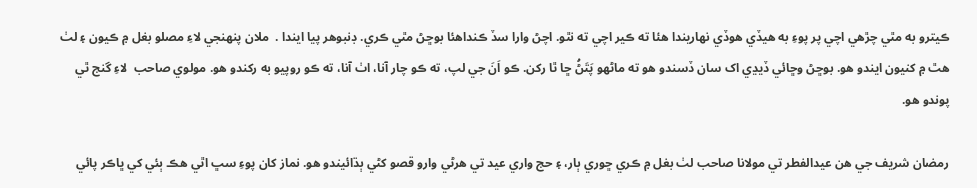ڪيترو به مٿي چڙهي اچي پر پوءِ به هيڏي هوڏي نهاريندا هئا ته ڪير اچي ته نٿو. اچڻ وارا سڏ ڪنداھئا بوڇڻ مٿي ڪري. ڊنبوهر پيا ايندا .  ملان پنهنجي لاءِ مصلو بغل ۾ ڪيون ۽ لٺ هٿ ۾ کنيون ايندو هو. بوڇڻ وڇائي ڏيڍي اک سان ڏسندو هو ته ماڻهو پَتَڻُ ڇا ٿا رکن. ڪو اَنَ جي لپ، ته ڪو چار آنا، اٺ آنا، ته ڪو روپيو به رکندو هو. مولوي صاحب  لاءِ گنج ٿي پوندو هو.

رمضان شريف جي ھن عيدالفطر تي مولانا صاحب لٺ بغل ۾ ڪري ڇوري ٻار، ۽ حج واري عيد تي هرڻي وارو قصو کڻي ٻڌائيندو هو. نماز کان پوءِ سڀ اٿي هڪ ٻئي کي ڀاڪر پائي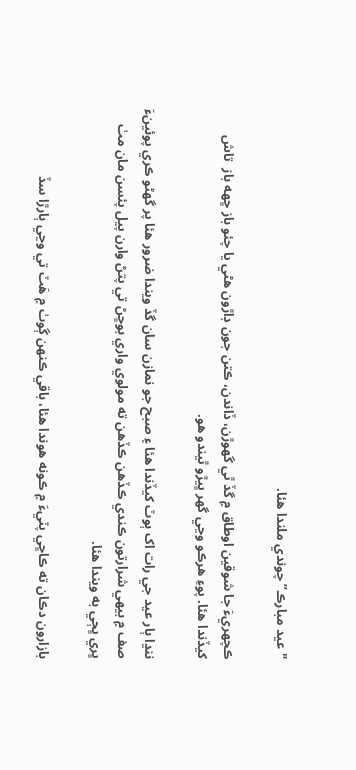"عيد مبارڪ” چوندي ملندا هئا.

ڪچهريءَ جا شوقين اوطاق ۾ گڏ ٿي گهوڙن، ڏاندن، ڪتن جون ڊاڙون هڻي يا چئو باز ڇھه باز  تاش کيڏندا ھئا. پوءِ هرڪو وڃي گهر ڀيڙو ٿيندو هو.

ننڍا ٻار عيد جي رات اک ٻوٽ کيڏندا هئا ۽ صبح جو نمازن سان گڏ ويندا ضرور هئا پر گهڻو ڪري پوئينءَ صف ۾ بيهي شرارتون ڪندي ڪڏهن ڪڏهن ته مولوي واري بوڇڻ تي پتڻ وارن پيل پئسن مان مٺ ڀري ڀڄي به ويندا هئا.

بازارون دڪان ته ڪاڇي پٽيءَ ۾ ڪونه ھوندا ھئا، باقي ڪنهن ڳوٺ ۾ هَٽ تي وڃي ٻارڙا سڏ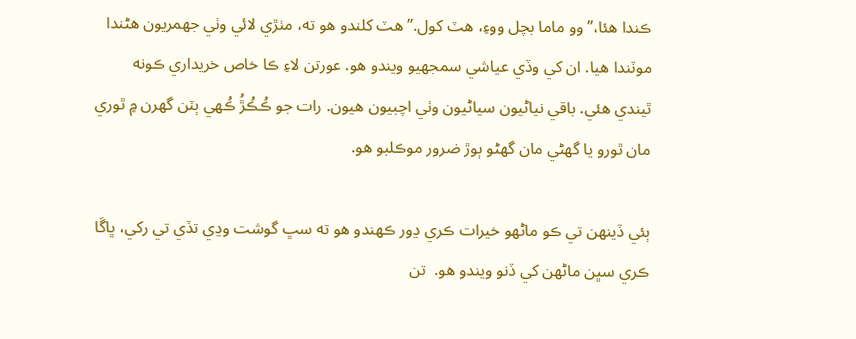ڪندا ھئا،”وو ماما بچل ووءِ، هٽ کول.” ھٽ کلندو هو ته، مٺڙي لائي وٺي جهمريون هڻندا موٽندا هيا. ان کي وڏي عياشي سمجهيو ويندو هو. عورتن لاءِ ڪا خاص خريداري ڪونه ٿيندي هئي. باقي نياڻيون سياڻيون وٺي اچبيون ھيون. رات جو ڪُڪُڙُ ڪُھي ٻٽن گهرن ۾ ٿوري مان ٿورو يا گهڻي مان گهڻو ٻوڙ ضرور موڪلبو هو.

ٻئي ڏينهن تي ڪو ماڻهو خيرات ڪري ڍور ڪھندو ھو ته سڀ گوشت وڍي تڏي تي رکي، ڀاڱا ڪري سڀن ماڻهن کي ڏنو ويندو هو.  تن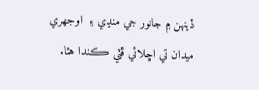ڏينهن ۾ جانور جي منڍي ۽  اوجهري ميدان تي اڇلائي ڦٽي ڪندا هئا.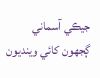جيڪي آسماني ڳجهون کائي وينديون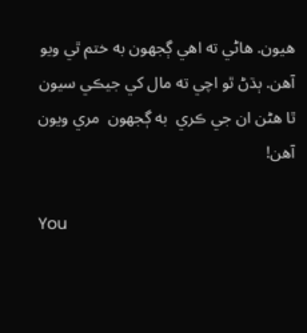هيون. هاڻي ته اهي ڳجهون به ختم ٿي ويو آهن. ٻڌڻ ٿو اچي ته مال کي جيڪي سيون ٿا هڻن ان جي ڪري  به ڳجهون  مري ويون آهن!

You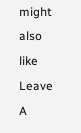might also like
Leave A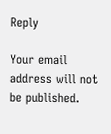Reply

Your email address will not be published.